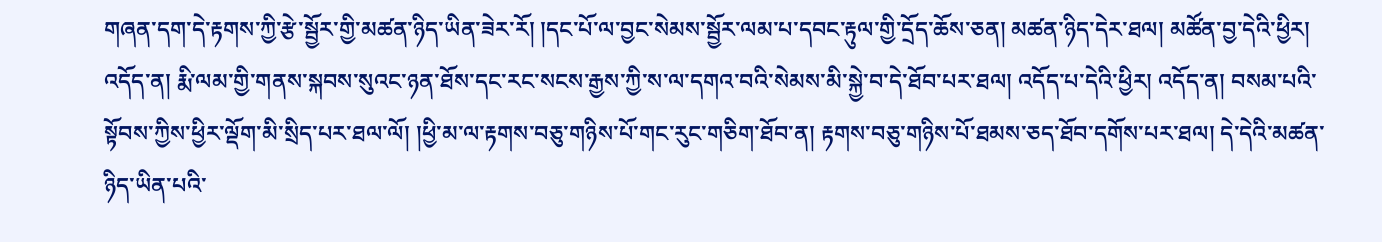གཞན་དག་དེ་རྟགས་ཀྱི་རྩེ་སྦྱོར་གྱི་མཚན་ཉིད་ཡིན་ཟེར་རོ། །དང་པོ་ལ་བྱང་སེམས་སྦྱོར་ལམ་པ་དབང་རྟུལ་གྱི་དྲོད་ཆོས་ཅན། མཚན་ཉིད་དེར་ཐལ། མཚོན་བྱ་དེའི་ཕྱིར། འདོད་ན། རྨི་ལམ་གྱི་གནས་སྐབས་སུའང་ཉན་ཐོས་དང་རང་སངས་རྒྱས་ཀྱི་ས་ལ་དགའ་བའི་སེམས་མི་སྐྱེ་བ་དེ་ཐོབ་པར་ཐལ། འདོད་པ་དེའི་ཕྱིར། འདོད་ན། བསམ་པའི་སྟོབས་ཀྱིས་ཕྱིར་ལྡོག་མི་སྲིད་པར་ཐལ་ལོ། །ཕྱི་མ་ལ་རྟགས་བཅུ་གཉིས་པོ་གང་རུང་གཅིག་ཐོབ་ན། རྟགས་བཅུ་གཉིས་པོ་ཐམས་ཅད་ཐོབ་དགོས་པར་ཐལ། དེ་དེའི་མཚན་ཉིད་ཡིན་པའི་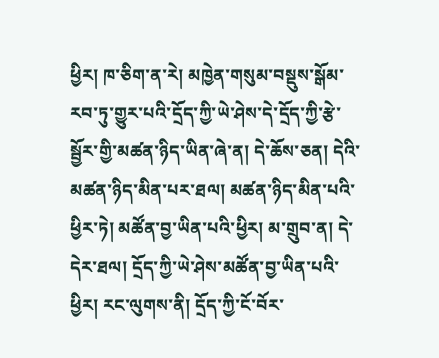ཕྱིར། ཁ་ཅིག་ན་རེ། མཁྱེན་གསུམ་བསྡུས་སྒོམ་རབ་ཏུ་གྱུར་པའི་དྲོད་ཀྱི་ཡེ་ཤེས་དེ་དྲོད་ཀྱི་རྩེ་སྦྱོར་གྱི་མཚན་ཉིད་ཡིན་ཞེ་ན། དེ་ཆོས་ཅན། དེའི་མཚན་ཉིད་མིན་པར་ཐལ། མཚན་ཉིད་མིན་པའི་ཕྱིར་ཏེ། མཚོན་བྱ་ཡིན་པའི་ཕྱིར། མ་གྲུབ་ན། དེ་དེར་ཐལ། དྲོད་ཀྱི་ཡེ་ཤེས་མཚོན་བྱ་ཡིན་པའི་ཕྱིར། རང་ལུགས་ནི། དྲོད་ཀྱི་ངོ་བོར་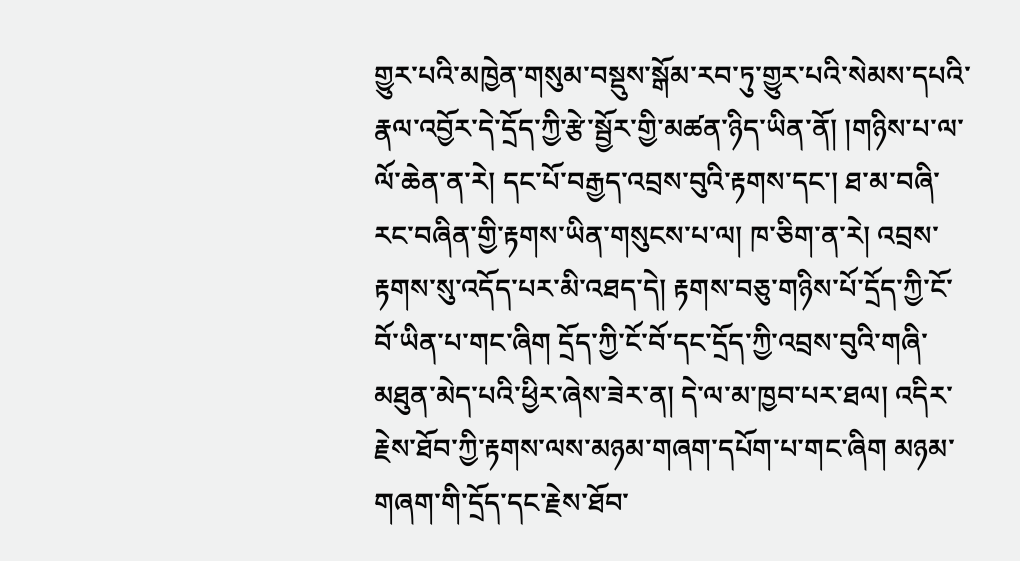གྱུར་པའི་མཁྱེན་གསུམ་བསྡུས་སྒོམ་རབ་ཏུ་གྱུར་པའི་སེམས་དཔའི་རྣལ་འབྱོར་དེ་དྲོད་ཀྱི་རྩེ་སྦྱོར་གྱི་མཚན་ཉིད་ཡིན་ནོ། །གཉིས་པ་ལ་ལོ་ཆེན་ན་རེ། དང་པོ་བརྒྱད་འབྲས་བུའི་རྟགས་དང་། ཐ་མ་བཞི་རང་བཞིན་གྱི་རྟགས་ཡིན་གསུངས་པ་ལ། ཁ་ཅིག་ན་རེ། འབྲས་རྟགས་སུ་འདོད་པར་མི་འཐད་དེ། རྟགས་བཅུ་གཉིས་པོ་དྲོད་ཀྱི་ངོ་བོ་ཡིན་པ་གང་ཞིག དྲོད་ཀྱི་ངོ་བོ་དང་དྲོད་ཀྱི་འབྲས་བུའི་གཞི་མཐུན་མེད་པའི་ཕྱིར་ཞེས་ཟེར་ན། དེ་ལ་མ་ཁྱབ་པར་ཐལ། འདིར་རྗེས་ཐོབ་ཀྱི་རྟགས་ལས་མཉམ་གཞག་དཔོག་པ་གང་ཞིག མཉམ་གཞག་གི་དྲོད་དང་རྗེས་ཐོབ་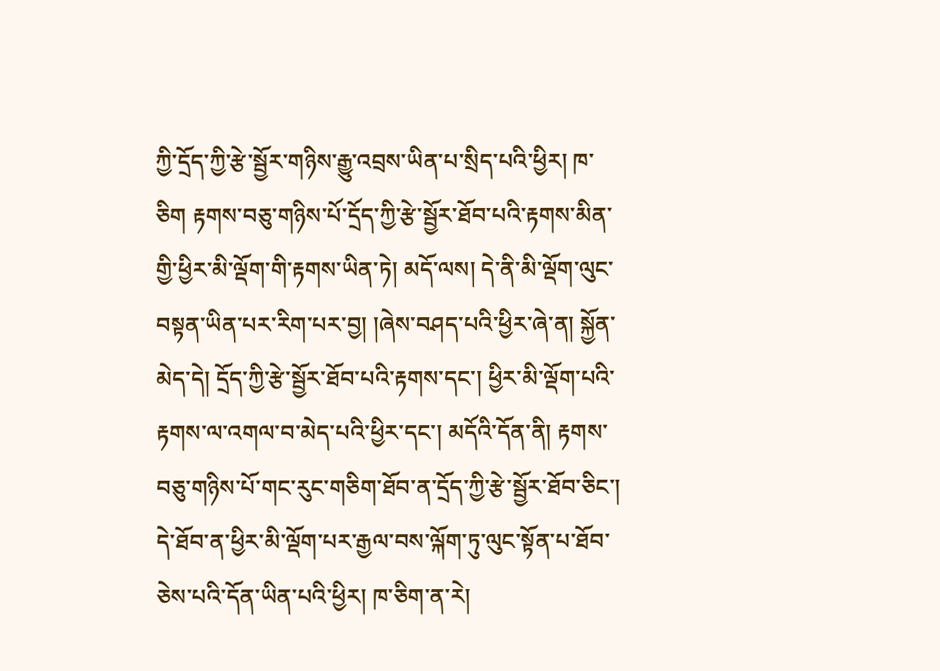ཀྱི་དྲོད་ཀྱི་རྩེ་སྦྱོར་གཉིས་རྒྱུ་འབྲས་ཡིན་པ་སྲིད་པའི་ཕྱིར། ཁ་ཅིག རྟགས་བཅུ་གཉིས་པོ་དྲོད་ཀྱི་རྩེ་སྦྱོར་ཐོབ་པའི་རྟགས་མིན་གྱི་ཕྱིར་མི་ལྡོག་གི་རྟགས་ཡིན་ཏེ། མདོ་ལས། དེ་ནི་མི་ལྡོག་ལུང་བསྟན་ཡིན་པར་རིག་པར་བྱ། །ཞེས་བཤད་པའི་ཕྱིར་ཞེ་ན། སྐྱོན་མེད་དེ། དྲོད་ཀྱི་རྩེ་སྦྱོར་ཐོབ་པའི་རྟགས་དང་། ཕྱིར་མི་ལྡོག་པའི་རྟགས་ལ་འགལ་བ་མེད་པའི་ཕྱིར་དང་། མདོའི་དོན་ནི། རྟགས་བཅུ་གཉིས་པོ་གང་རུང་གཅིག་ཐོབ་ན་དྲོད་ཀྱི་རྩེ་སྦྱོར་ཐོབ་ཅིང་། དེ་ཐོབ་ན་ཕྱིར་མི་ལྡོག་པར་རྒྱལ་བས་ལྐོག་ཏུ་ལུང་སྟོན་པ་ཐོབ་ཅེས་པའི་དོན་ཡིན་པའི་ཕྱིར། ཁ་ཅིག་ན་རེ།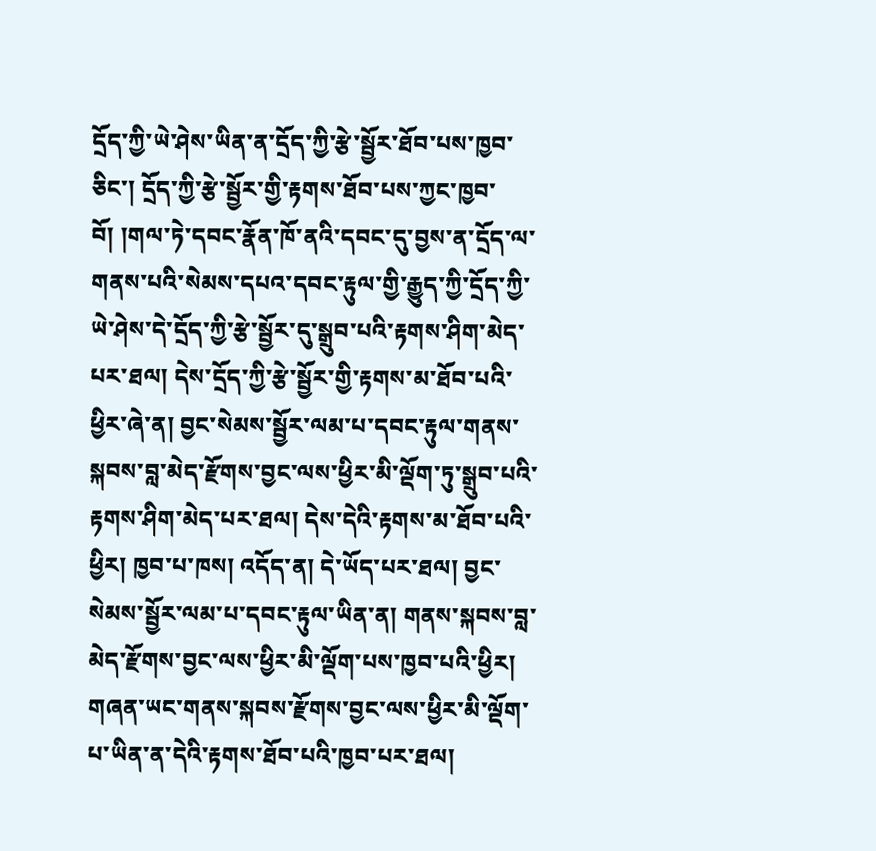དྲོད་ཀྱི་ཡེ་ཤེས་ཡིན་ན་དྲོད་ཀྱི་རྩེ་སྦྱོར་ཐོབ་པས་ཁྱབ་ཅིང་། དྲོད་ཀྱི་རྩེ་སྦྱོར་གྱི་རྟགས་ཐོབ་པས་ཀྱང་ཁྱབ་བོ། །གལ་ཏེ་དབང་རྣོན་ཁོ་ནའི་དབང་དུ་བྱས་ན་དྲོད་ལ་གནས་པའི་སེམས་དཔའ་དབང་རྟུལ་གྱི་རྒྱུད་ཀྱི་དྲོད་ཀྱི་ཡེ་ཤེས་དེ་དྲོད་ཀྱི་རྩེ་སྦྱོར་དུ་སྒྲུབ་པའི་རྟགས་ཤིག་མེད་པར་ཐལ། དེས་དྲོད་ཀྱི་རྩེ་སྦྱོར་གྱི་རྟགས་མ་ཐོབ་པའི་ཕྱིར་ཞེ་ན། བྱང་སེམས་སྦྱོར་ལམ་པ་དབང་རྟུལ་གནས་སྐབས་བླ་མེད་རྫོགས་བྱང་ལས་ཕྱིར་མི་ལྡོག་ཏུ་སྒྲུབ་པའི་རྟགས་ཤིག་མེད་པར་ཐལ། དེས་དེའི་རྟགས་མ་ཐོབ་པའི་ཕྱིར། ཁྱབ་པ་ཁས། འདོད་ན། དེ་ཡོད་པར་ཐལ། བྱང་སེམས་སྦྱོར་ལམ་པ་དབང་རྟུལ་ཡིན་ན། གནས་སྐབས་བླ་མེད་རྫོགས་བྱང་ལས་ཕྱིར་མི་ལྡོག་པས་ཁྱབ་པའི་ཕྱིར། གཞན་ཡང་གནས་སྐབས་རྫོགས་བྱང་ལས་ཕྱིར་མི་ལྡོག་པ་ཡིན་ན་དེའི་རྟགས་ཐོབ་པའི་ཁྱབ་པར་ཐལ།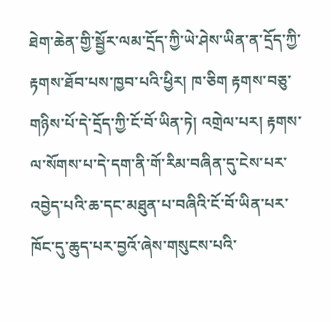ཐེག་ཆེན་གྱི་སྦྱོར་ལམ་དྲོད་ཀྱི་ཡེ་ཤེས་ཡིན་ན་དྲོད་ཀྱི་རྟགས་ཐོབ་པས་ཁྱབ་པའི་ཕྱིར། ཁ་ཅིག རྟགས་བཅུ་གཉིས་པོ་དེ་དྲོད་ཀྱི་ངོ་བོ་ཡིན་ཏེ། འགྲེལ་པར། རྟགས་ལ་སོགས་པ་དེ་དག་ནི་གོ་རིམ་བཞིན་དུ་ངེས་པར་འབྱེད་པའི་ཆ་དང་མཐུན་པ་བཞིའི་ངོ་བོ་ཡིན་པར་ཁོང་དུ་ཆུད་པར་བྱའོ་ཞེས་གསུངས་པའི་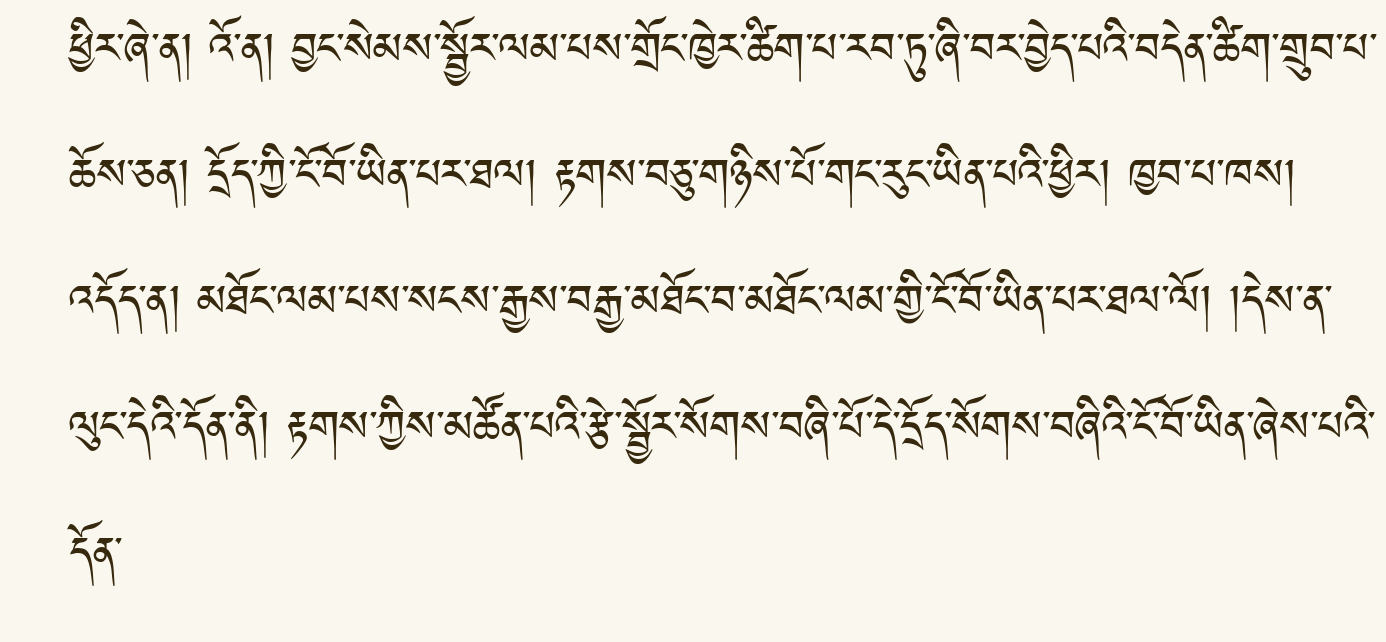ཕྱིར་ཞེ་ན། འོ་ན། བྱང་སེམས་སྦྱོར་ལམ་པས་གྲོང་ཁྱེར་ཚིག་པ་རབ་ཏུ་ཞི་བར་བྱེད་པའི་བདེན་ཚིག་གྲུབ་པ་ཆོས་ཅན། དྲོད་ཀྱི་ངོ་བོ་ཡིན་པར་ཐལ། རྟགས་བཅུ་གཉིས་པོ་གང་རུང་ཡིན་པའི་ཕྱིར། ཁྱབ་པ་ཁས། འདོད་ན། མཐོང་ལམ་པས་སངས་རྒྱས་བརྒྱ་མཐོང་བ་མཐོང་ལམ་གྱི་ངོ་བོ་ཡིན་པར་ཐལ་ལོ། །དེས་ན་ལུང་དེའི་དོན་ནི། རྟགས་ཀྱིས་མཚོན་པའི་རྩེ་སྦྱོར་སོགས་བཞི་པོ་དེ་དྲོད་སོགས་བཞིའི་ངོ་བོ་ཡིན་ཞེས་པའི་དོན་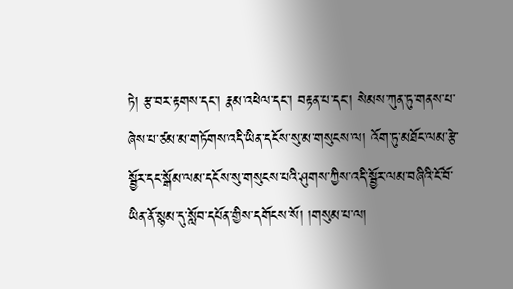ཏེ། རྩ་བར་རྟགས་དང་། རྣམ་འཕེལ་དང་། བརྟན་པ་དང་། སེམས་ཀུན་ཏུ་གནས་པ་ཞེས་པ་ཙམ་མ་གཏོགས་འདི་ཡིན་དངོས་སུ་མ་གསུངས་ལ། འོག་ཏུ་མཐོང་ལམ་རྩེ་སྦྱོར་དང་སྒོམ་ལམ་དངོས་སུ་གསུངས་པའི་ཤུགས་ཀྱིས་འདི་སྦྱོར་ལམ་བཞིའི་ངོ་བོ་ཡིན་ནོ་སྙམ་དུ་སློབ་དཔོན་གྱིས་དགོངས་སོ། །གསུམ་པ་ལ།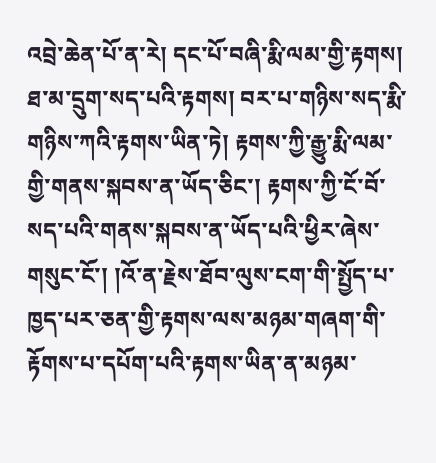འབྲེ་ཆེན་པོ་ན་རེ། དང་པོ་བཞི་རྨི་ལམ་གྱི་རྟགས། ཐ་མ་དྲུག་སད་པའི་རྟགས། བར་པ་གཉིས་སད་རྨི་གཉིས་ཀའི་རྟགས་ཡིན་ཏེ། རྟགས་ཀྱི་རྒྱུ་རྨི་ལམ་གྱི་གནས་སྐབས་ན་ཡོད་ཅིང་། རྟགས་ཀྱི་ངོ་བོ་སད་པའི་གནས་སྐབས་ན་ཡོད་པའི་ཕྱིར་ཞེས་གསུང་ངོ་། །འོ་ན་རྗེས་ཐོབ་ལུས་ངག་གི་སྤྱོད་པ་ཁྱད་པར་ཅན་གྱི་རྟགས་ལས་མཉམ་གཞག་གི་རྟོགས་པ་དཔོག་པའི་རྟགས་ཡིན་ན་མཉམ་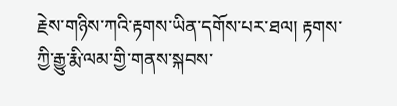རྗེས་གཉིས་ཀའི་རྟགས་ཡིན་དགོས་པར་ཐལ། རྟགས་ཀྱི་རྒྱུ་རྨི་ལམ་གྱི་གནས་སྐབས་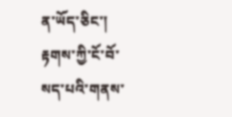ན་ཡོད་ཅིང་། རྟགས་ཀྱི་ངོ་བོ་སད་པའི་གནས་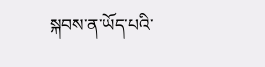སྐབས་ན་ཡོད་པའི་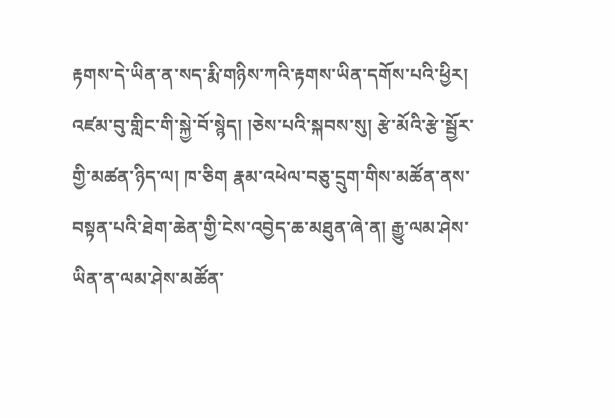རྟགས་དེ་ཡིན་ན་སད་རྨི་གཉིས་ཀའི་རྟགས་ཡིན་དགོས་པའི་ཕྱིར། འཛམ་བུ་གླིང་གི་སྐྱེ་བོ་སྙེད། །ཅེས་པའི་སྐབས་སུ། རྩེ་མོའི་རྩེ་སྦྱོར་གྱི་མཚན་ཉིད་ལ། ཁ་ཅིག རྣམ་འཕེལ་བཅུ་དྲུག་གིས་མཚོན་ནས་བསྟན་པའི་ཐེག་ཆེན་གྱི་ངེས་འབྱེད་ཆ་མཐུན་ཞེ་ན། རྒྱུ་ལམ་ཤེས་ཡིན་ན་ལམ་ཤེས་མཚོན་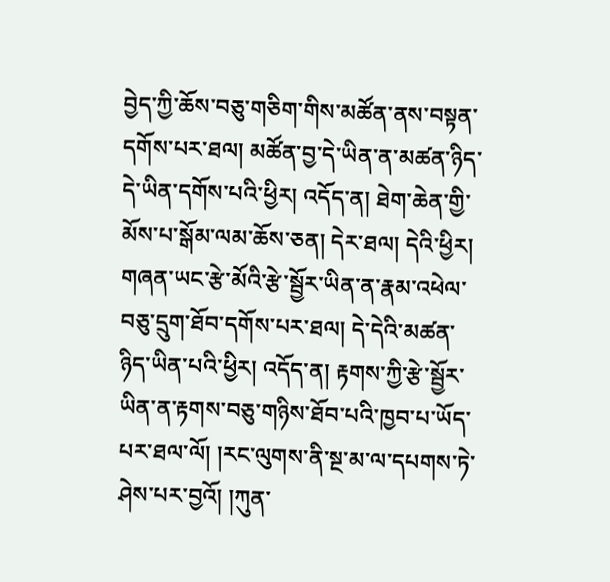བྱེད་ཀྱི་ཆོས་བཅུ་གཅིག་གིས་མཚོན་ནས་བསྟན་དགོས་པར་ཐལ། མཚོན་བྱ་དེ་ཡིན་ན་མཚན་ཉིད་དེ་ཡིན་དགོས་པའི་ཕྱིར། འདོད་ན། ཐེག་ཆེན་གྱི་མོས་པ་སྒོམ་ལམ་ཆོས་ཅན། དེར་ཐལ། དེའི་ཕྱིར། གཞན་ཡང་རྩེ་མོའི་རྩེ་སྦྱོར་ཡིན་ན་རྣམ་འཕེལ་བཅུ་དྲུག་ཐོབ་དགོས་པར་ཐལ། དེ་དེའི་མཚན་ཉིད་ཡིན་པའི་ཕྱིར། འདོད་ན། རྟགས་ཀྱི་རྩེ་སྦྱོར་ཡིན་ན་རྟགས་བཅུ་གཉིས་ཐོབ་པའི་ཁྱབ་པ་ཡོད་པར་ཐལ་ལོ། །རང་ལུགས་ནི་སྔ་མ་ལ་དཔགས་ཏེ་ཤེས་པར་བྱའོ། །ཀུན་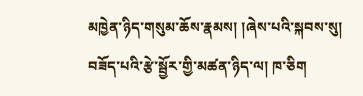མཁྱེན་ཉིད་གསུམ་ཆོས་རྣམས། །ཞེས་པའི་སྐབས་སུ། བཟོད་པའི་རྩེ་སྦྱོར་གྱི་མཚན་ཉིད་ལ། ཁ་ཅིག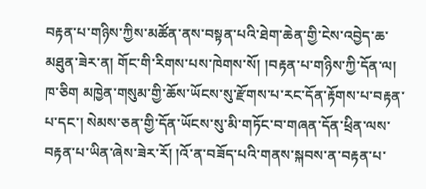བརྟན་པ་གཉིས་ཀྱིས་མཚོན་ནས་བསྟན་པའི་ཐེག་ཆེན་གྱི་ངེས་འབྱེད་ཆ་མཐུན་ཟེར་ན། གོང་གི་རིགས་པས་ཁེགས་སོ། །བརྟན་པ་གཉིས་ཀྱི་དོན་ལ། ཁ་ཅིག མཁྱེན་གསུམ་གྱི་ཆོས་ཡོངས་སུ་རྫོགས་པ་རང་དོན་རྟོགས་པ་བརྟན་པ་དང་། སེམས་ཅན་གྱི་དོན་ཡོངས་སུ་མི་གཏོང་བ་གཞན་དོན་ཕྲིན་ལས་བརྟན་པ་ཡིན་ཞེས་ཟེར་རོ། །འོ་ན་བཟོད་པའི་གནས་སྐབས་ན་བརྟན་པ་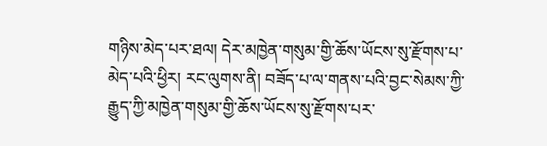གཉིས་མེད་པར་ཐལ། དེར་མཁྱེན་གསུམ་གྱི་ཆོས་ཡོངས་སུ་རྫོགས་པ་མེད་པའི་ཕྱིར། རང་ལུགས་ནི། བཟོད་པ་ལ་གནས་པའི་བྱང་སེམས་ཀྱི་རྒྱུད་ཀྱི་མཁྱེན་གསུམ་གྱི་ཆོས་ཡོངས་སུ་རྫོགས་པར་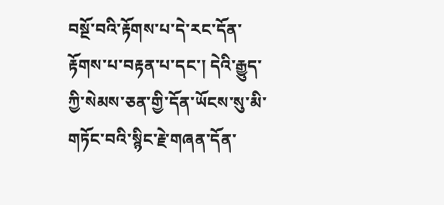བསྔོ་བའི་རྟོགས་པ་དེ་རང་དོན་རྟོགས་པ་བརྟན་པ་དང་། དེའི་རྒྱུད་ཀྱི་སེམས་ཅན་གྱི་དོན་ཡོངས་སུ་མི་གཏོང་བའི་སྙིང་རྗེ་གཞན་དོན་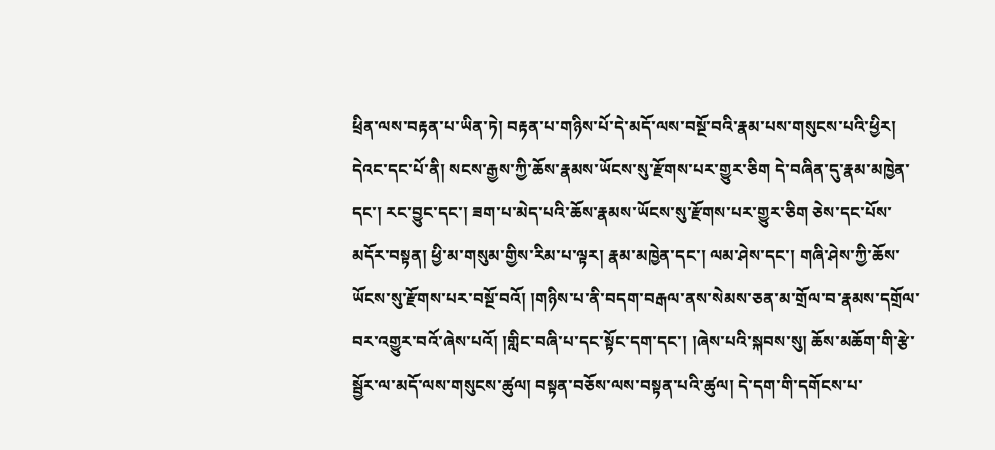ཕྲིན་ལས་བརྟན་པ་ཡིན་ཏེ། བརྟན་པ་གཉིས་པོ་དེ་མདོ་ལས་བསྔོ་བའི་རྣམ་པས་གསུངས་པའི་ཕྱིར། དེའང་དང་པོ་ནི། སངས་རྒྱས་ཀྱི་ཆོས་རྣམས་ཡོངས་སུ་རྫོགས་པར་གྱུར་ཅིག དེ་བཞིན་དུ་རྣམ་མཁྱེན་དང་། རང་བྱུང་དང་། ཟག་པ་མེད་པའི་ཆོས་རྣམས་ཡོངས་སུ་རྫོགས་པར་གྱུར་ཅིག ཅེས་དང་པོས་མདོར་བསྟན། ཕྱི་མ་གསུམ་གྱིས་རིམ་པ་ལྟར། རྣམ་མཁྱེན་དང་། ལམ་ཤེས་དང་། གཞི་ཤེས་ཀྱི་ཆོས་ཡོངས་སུ་རྫོགས་པར་བསྔོ་བའོ། །གཉིས་པ་ནི་བདག་བརྒལ་ནས་སེམས་ཅན་མ་གྲོལ་བ་རྣམས་དགྲོལ་བར་འགྱུར་བའོ་ཞེས་པའོ། །གླིང་བཞི་པ་དང་སྟོང་དག་དང་། །ཞེས་པའི་སྐབས་སུ། ཆོས་མཆོག་གི་རྩེ་སྦྱོར་ལ་མདོ་ལས་གསུངས་ཚུལ། བསྟན་བཅོས་ལས་བསྟན་པའི་ཚུལ། དེ་དག་གི་དགོངས་པ་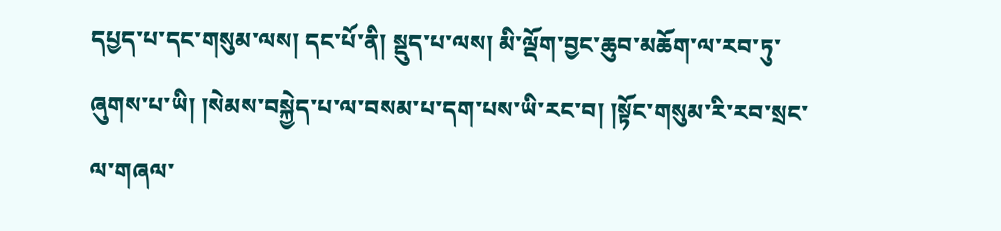དཔྱད་པ་དང་གསུམ་ལས། དང་པོ་ནི། སྡུད་པ་ལས། མི་ལྡོག་བྱང་ཆུབ་མཆོག་ལ་རབ་ཏུ་ཞུགས་པ་ཡི། །སེམས་བསྐྱེད་པ་ལ་བསམ་པ་དག་པས་ཡི་རང་བ། །སྟོང་གསུམ་རི་རབ་སྲང་ལ་གཞལ་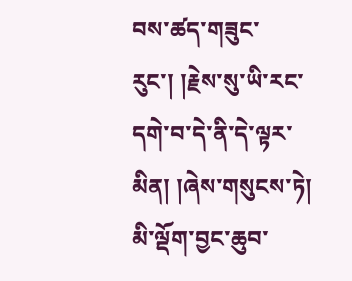བས་ཚད་གཟུང་རུང་། །རྗེས་སུ་ཡི་རང་དགེ་བ་དེ་ནི་དེ་ལྟར་མིན། །ཞེས་གསུངས་ཏེ། མི་ལྡོག་བྱང་ཆུབ་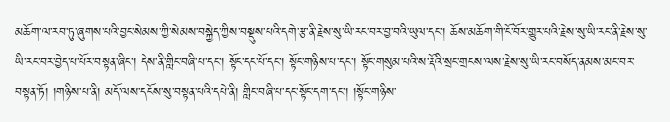མཆོག་ལ་རབ་ཏུ་ཞུགས་པའི་བྱང་སེམས་ཀྱི་སེམས་བསྐྱེད་ཀྱིས་བསྡུས་པའི་དགེ་རྩ་ནི་རྗེས་སུ་ཡི་རང་བར་བྱ་བའི་ཡུལ་དང་། ཆོས་མཆོག་གི་ངོ་བོར་གྱུར་པའི་རྗེས་སུ་ཡི་རང་ནི་རྗེས་སུ་ཡི་རང་བར་བྱེད་པ་པོར་བསྟན་ཞིང་། དེས་ནི་གླིང་བཞི་པ་དང་། སྟོང་དང་པོ་དང་། སྟོང་གཉིས་པ་དང་། སྟོང་གསུམ་པའི་ས་རྡོའི་སྲང་གྲངས་ལས་རྗེས་སུ་ཡི་རང་བསོད་ནམས་མང་བར་བསྟན་ཏོ། །གཉིས་པ་ནི། མདོ་ལས་དངོས་སུ་བསྟན་པའི་དཔེ་ནི། གླིང་བཞི་པ་དང་སྟོང་དག་དང་། །སྟོང་གཉིས་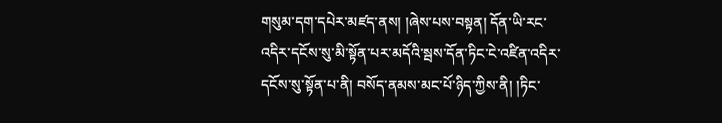གསུམ་དག་དཔེར་མཛད་ནས། །ཞེས་པས་བསྟན། དོན་ཡི་རང་འདིར་དངོས་སུ་མི་སྟོན་པར་མདོའི་སྦས་དོན་ཏིང་ངེ་འཛིན་འདིར་དངོས་སུ་སྟོན་པ་ནི། བསོད་ནམས་མང་པོ་ཉིད་ཀྱིས་ནི། །ཏིང་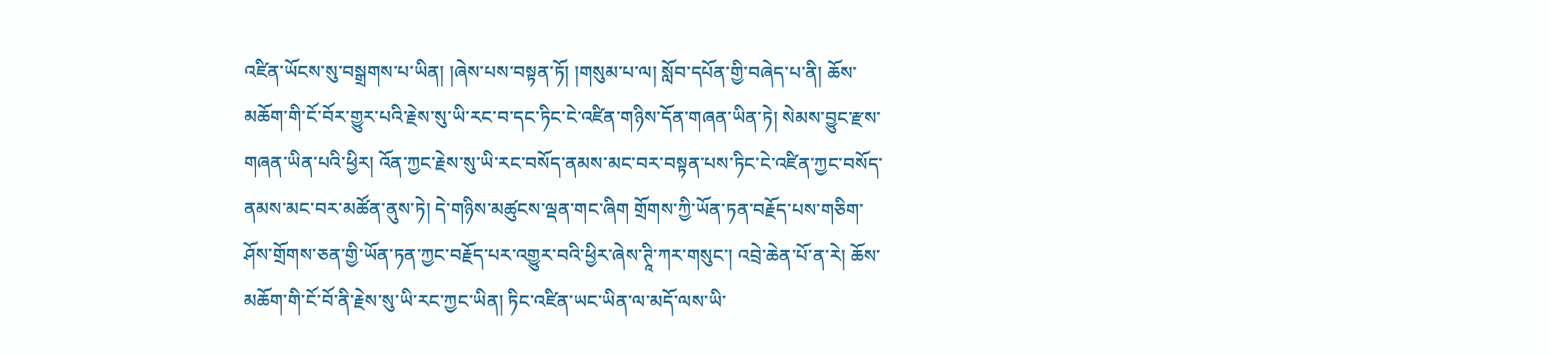འཛིན་ཡོངས་སུ་བསྒྲགས་པ་ཡིན། །ཞེས་པས་བསྟན་ཏོ། །གསུམ་པ་ལ། སློབ་དཔོན་གྱི་བཞེད་པ་ནི། ཆོས་མཆོག་གི་ངོ་བོར་གྱུར་པའི་རྗེས་སུ་ཡི་རང་བ་དང་ཏིང་ངེ་འཛིན་གཉིས་དོན་གཞན་ཡིན་ཏེ། སེམས་བྱུང་རྫས་གཞན་ཡིན་པའི་ཕྱིར། འོན་ཀྱང་རྗེས་སུ་ཡི་རང་བསོད་ནམས་མང་བར་བསྟན་པས་ཏིང་ངེ་འཛིན་ཀྱང་བསོད་ནམས་མང་བར་མཚོན་ནུས་ཏེ། དེ་གཉིས་མཚུངས་ལྡན་གང་ཞིག གྲོགས་ཀྱི་ཡོན་ཏན་བརྗོད་པས་གཅིག་ཤོས་གྲོགས་ཅན་གྱི་ཡོན་ཏན་ཀྱང་བརྗོད་པར་འགྱུར་བའི་ཕྱིར་ཞེས་ཊཱི་ཀར་གསུང་། འབྲེ་ཆེན་པོ་ན་རེ། ཆོས་མཆོག་གི་ངོ་བོ་ནི་རྗེས་སུ་ཡི་རང་ཀྱང་ཡིན། ཏིང་འཛིན་ཡང་ཡིན་ལ་མདོ་ལས་ཡི་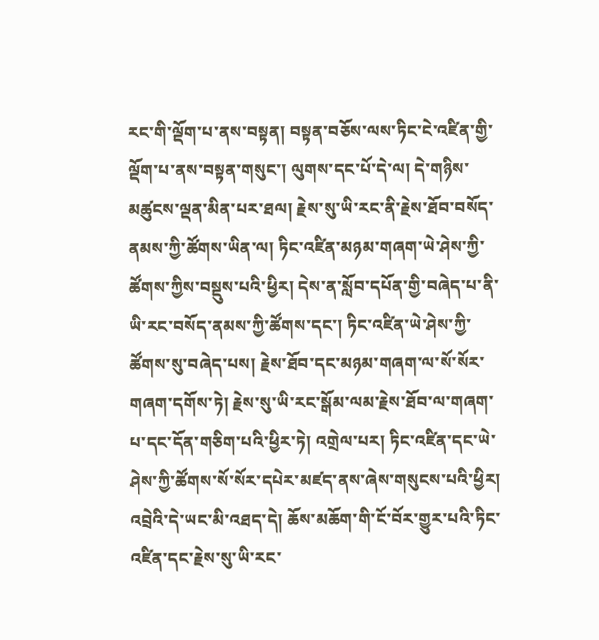རང་གི་ལྡོག་པ་ནས་བསྟན། བསྟན་བཅོས་ལས་ཏིང་ངེ་འཛིན་གྱི་ལྡོག་པ་ནས་བསྟན་གསུང་། ལུགས་དང་པོ་དེ་ལ། དེ་གཉིས་མཚུངས་ལྡན་མིན་པར་ཐལ། རྗེས་སུ་ཡི་རང་ནི་རྗེས་ཐོབ་བསོད་ནམས་ཀྱི་ཚོགས་ཡིན་ལ། ཏིང་འཛིན་མཉམ་གཞག་ཡེ་ཤེས་ཀྱི་ཚོགས་ཀྱིས་བསྡུས་པའི་ཕྱིར། དེས་ན་སློབ་དཔོན་གྱི་བཞེད་པ་ནི་ཡི་རང་བསོད་ནམས་ཀྱི་ཚོགས་དང་། ཏིང་འཛིན་ཡེ་ཤེས་ཀྱི་ཚོགས་སུ་བཞེད་པས། རྗེས་ཐོབ་དང་མཉམ་གཞག་ལ་སོ་སོར་གཞག་དགོས་ཏེ། རྗེས་སུ་ཡི་རང་སྒོམ་ལམ་རྗེས་ཐོབ་ལ་གཞག་པ་དང་དོན་གཅིག་པའི་ཕྱིར་ཏེ། འགྲེལ་པར། ཏིང་འཛིན་དང་ཡེ་ཤེས་ཀྱི་ཚོགས་སོ་སོར་དཔེར་མཛད་ནས་ཞེས་གསུངས་པའི་ཕྱིར། འབྲེའི་དེ་ཡང་མི་འཐད་དེ། ཆོས་མཆོག་གི་ངོ་བོར་གྱུར་པའི་ཏིང་འཛིན་དང་རྗེས་སུ་ཡི་རང་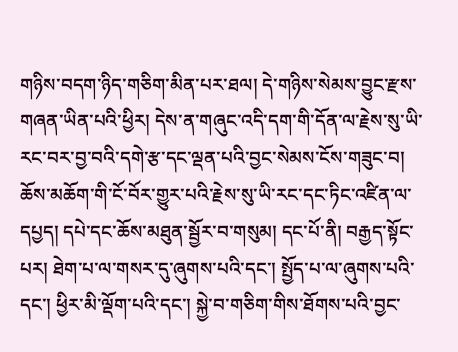གཉིས་བདག་ཉིད་གཅིག་མིན་པར་ཐལ། དེ་གཉིས་སེམས་བྱུང་རྫས་གཞན་ཡིན་པའི་ཕྱིར། དེས་ན་གཞུང་འདི་དག་གི་དོན་ལ་རྗེས་སུ་ཡི་རང་བར་བྱ་བའི་དགེ་རྩ་དང་ལྡན་པའི་བྱང་སེམས་ངོས་གཟུང་བ། ཆོས་མཆོག་གི་ངོ་བོར་གྱུར་པའི་རྗེས་སུ་ཡི་རང་དང་ཏིང་འཛིན་ལ་དཔྱད། དཔེ་དང་ཆོས་མཐུན་སྦྱོར་བ་གསུམ། དང་པོ་ནི། བརྒྱད་སྟོང་པར། ཐེག་པ་ལ་གསར་དུ་ཞུགས་པའི་དང་། སྤྱོད་པ་ལ་ཞུགས་པའི་དང་། ཕྱིར་མི་ལྡོག་པའི་དང་། སྐྱེ་བ་གཅིག་གིས་ཐོགས་པའི་བྱང་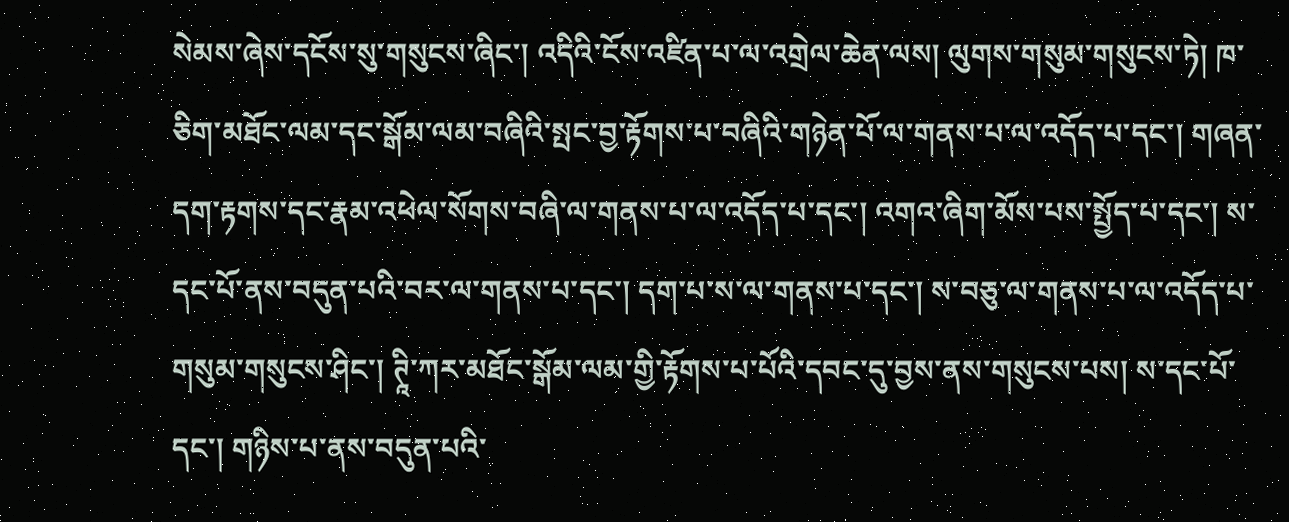སེམས་ཞེས་དངོས་སུ་གསུངས་ཞིང་། འདིའི་ངོས་འཛིན་པ་ལ་འགྲེལ་ཆེན་ལས། ལུགས་གསུམ་གསུངས་ཏེ། ཁ་ཅིག་མཐོང་ལམ་དང་སྒོམ་ལམ་བཞིའི་སྤང་བྱ་རྟོགས་པ་བཞིའི་གཉེན་པོ་ལ་གནས་པ་ལ་འདོད་པ་དང་། གཞན་དག་རྟགས་དང་རྣམ་འཕེལ་སོགས་བཞི་ལ་གནས་པ་ལ་འདོད་པ་དང་། འགའ་ཞིག་མོས་པས་སྤྱོད་པ་དང་། ས་དང་པོ་ནས་བདུན་པའི་བར་ལ་གནས་པ་དང་། དག་པ་ས་ལ་གནས་པ་དང་། ས་བཅུ་ལ་གནས་པ་ལ་འདོད་པ་གསུམ་གསུངས་ཤིང་། ཊཱི་ཀར་མཐོང་སྒོམ་ལམ་གྱི་རྟོགས་པ་པོའི་དབང་དུ་བྱས་ནས་གསུངས་པས། ས་དང་པོ་དང་། གཉིས་པ་ནས་བདུན་པའི་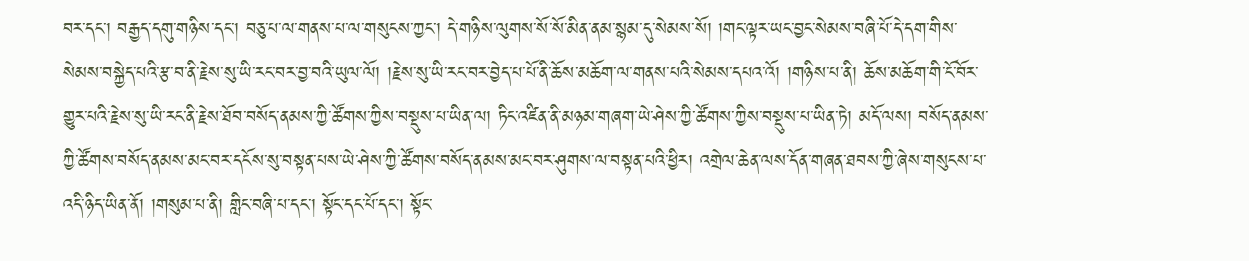བར་དང་། བརྒྱད་དགུ་གཉིས་དང་། བཅུ་པ་ལ་གནས་པ་ལ་གསུངས་ཀྱང་། དེ་གཉིས་ལུགས་སོ་སོ་མིན་ནམ་སྙམ་དུ་སེམས་སོ། །གང་ལྟར་ཡང་བྱང་སེམས་བཞི་པོ་དེ་དག་གིས་སེམས་བསྐྱེད་པའི་རྩ་བ་ནི་རྗེས་སུ་ཡི་རང་བར་བྱ་བའི་ཡུལ་ལོ། །རྗེས་སུ་ཡི་རང་བར་བྱེད་པ་པོ་ནི་ཆོས་མཆོག་ལ་གནས་པའི་སེམས་དཔའ་འོ། །གཉིས་པ་ནི། ཆོས་མཆོག་གི་ངོ་བོར་གྱུར་པའི་རྗེས་སུ་ཡི་རང་ནི་རྗེས་ཐོབ་བསོད་ནམས་ཀྱི་ཚོགས་ཀྱིས་བསྡུས་པ་ཡིན་ལ། ཏིང་འཛིན་ནི་མཉམ་གཞག་ཡེ་ཤེས་ཀྱི་ཚོགས་ཀྱིས་བསྡུས་པ་ཡིན་ཏེ། མདོ་ལས། བསོད་ནམས་ཀྱི་ཚོགས་བསོད་ནམས་མང་བར་དངོས་སུ་བསྟན་པས་ཡེ་ཤེས་ཀྱི་ཚོགས་བསོད་ནམས་མང་བར་ཤུགས་ལ་བསྟན་པའི་ཕྱིར། འགྲེལ་ཆེན་ལས་དོན་གཞན་ཐབས་ཀྱི་ཞེས་གསུངས་པ་འདི་ཉིད་ཡིན་ནོ། །གསུམ་པ་ནི། གླིང་བཞི་པ་དང་། སྟོང་དང་པོ་དང་། སྟོང་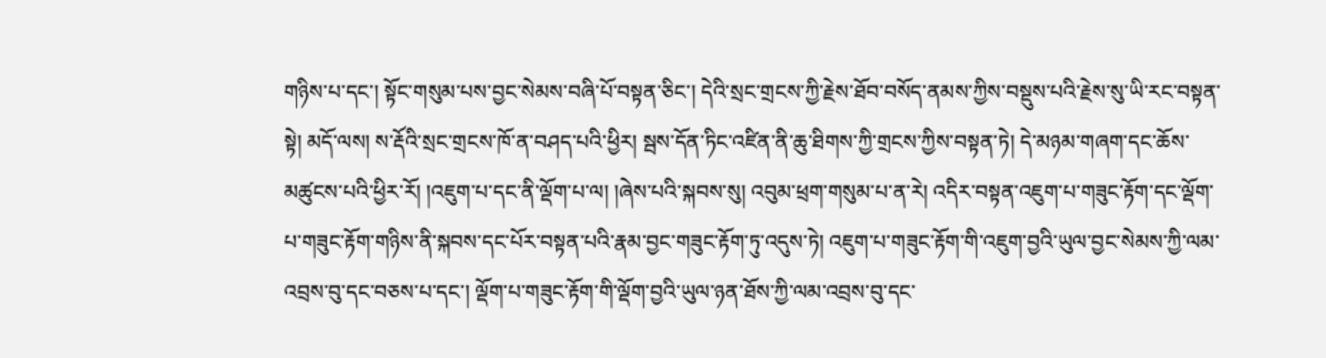གཉིས་པ་དང་། སྟོང་གསུམ་པས་བྱང་སེམས་བཞི་པོ་བསྟན་ཅིང་། དེའི་སྲང་གྲངས་ཀྱི་རྗེས་ཐོབ་བསོད་ནམས་ཀྱིས་བསྡུས་པའི་རྗེས་སུ་ཡི་རང་བསྟན་སྟེ། མདོ་ལས། ས་རྡོའི་སྲང་གྲངས་ཁོ་ན་བཤད་པའི་ཕྱིར། སྦས་དོན་ཏིང་འཛིན་ནི་ཆུ་ཐིགས་ཀྱི་གྲངས་ཀྱིས་བསྟན་ཏེ། དེ་མཉམ་གཞག་དང་ཆོས་མཚུངས་པའི་ཕྱིར་རོ། །འཇུག་པ་དང་ནི་ལྡོག་པ་ལ། །ཞེས་པའི་སྐབས་སུ། འབུམ་ཕྲག་གསུམ་པ་ན་རེ། འདིར་བསྟན་འཇུག་པ་གཟུང་རྟོག་དང་ལྡོག་པ་གཟུང་རྟོག་གཉིས་ནི་སྐབས་དང་པོར་བསྟན་པའི་རྣམ་བྱང་གཟུང་རྟོག་ཏུ་འདུས་ཏེ། འཇུག་པ་གཟུང་རྟོག་གི་འཇུག་བྱའི་ཡུལ་བྱང་སེམས་ཀྱི་ལམ་འབྲས་བུ་དང་བཅས་པ་དང་། ལྡོག་པ་གཟུང་རྟོག་གི་ལྡོག་བྱའི་ཡུལ་ཉན་ཐོས་ཀྱི་ལམ་འབྲས་བུ་དང་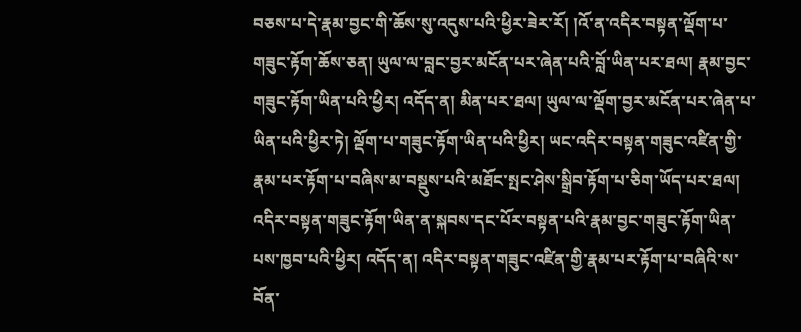བཅས་པ་དེ་རྣམ་བྱང་གི་ཆོས་སུ་འདུས་པའི་ཕྱིར་ཟེར་རོ། །འོ་ན་འདིར་བསྟན་ལྡོག་པ་གཟུང་རྟོག་ཆོས་ཅན། ཡུལ་ལ་བླང་བྱར་མངོན་པར་ཞེན་པའི་བློ་ཡིན་པར་ཐལ། རྣམ་བྱང་གཟུང་རྟོག་ཡིན་པའི་ཕྱིར། འདོད་ན། མིན་པར་ཐལ། ཡུལ་ལ་ལྡོག་བྱར་མངོན་པར་ཞེན་པ་ཡིན་པའི་ཕྱིར་ཏེ། ལྡོག་པ་གཟུང་རྟོག་ཡིན་པའི་ཕྱིར། ཡང་འདིར་བསྟན་གཟུང་འཛིན་གྱི་རྣམ་པར་རྟོག་པ་བཞིས་མ་བསྡུས་པའི་མཐོང་སྤང་ཤེས་སྒྲིབ་རྟོག་པ་ཅིག་ཡོད་པར་ཐལ། འདིར་བསྟན་གཟུང་རྟོག་ཡིན་ན་སྐབས་དང་པོར་བསྟན་པའི་རྣམ་བྱང་གཟུང་རྟོག་ཡིན་པས་ཁྱབ་པའི་ཕྱིར། འདོད་ན། འདིར་བསྟན་གཟུང་འཛིན་གྱི་རྣམ་པར་རྟོག་པ་བཞིའི་ས་བོན་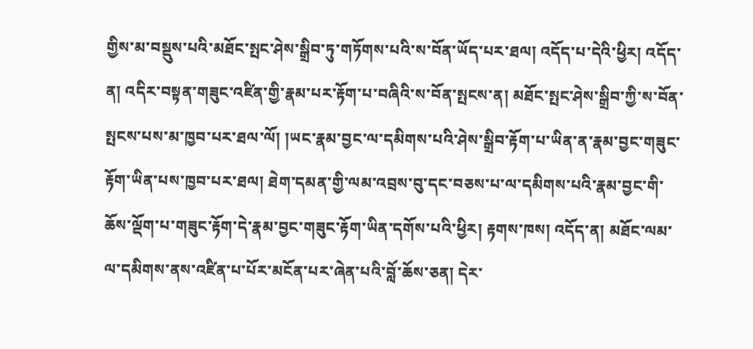གྱིས་མ་བསྡུས་པའི་མཐོང་སྤང་ཤེས་སྒྲིབ་ཏུ་གཏོགས་པའི་ས་བོན་ཡོད་པར་ཐལ། འདོད་པ་དེའི་ཕྱིར། འདོད་ན། འདིར་བསྟན་གཟུང་འཛིན་གྱི་རྣམ་པར་རྟོག་པ་བཞིའི་ས་བོན་སྤངས་ན། མཐོང་སྤང་ཤེས་སྒྲིབ་ཀྱི་ས་བོན་སྤངས་པས་མ་ཁྱབ་པར་ཐལ་ལོ། །ཡང་རྣམ་བྱང་ལ་དམིགས་པའི་ཤེས་སྒྲིབ་རྟོག་པ་ཡིན་ན་རྣམ་བྱང་གཟུང་རྟོག་ཡིན་པས་ཁྱབ་པར་ཐལ། ཐེག་དམན་གྱི་ལམ་འབྲས་བུ་དང་བཅས་པ་ལ་དམིགས་པའི་རྣམ་བྱང་གི་ཆོས་ལྡོག་པ་གཟུང་རྟོག་དེ་རྣམ་བྱང་གཟུང་རྟོག་ཡིན་དགོས་པའི་ཕྱིར། རྟགས་ཁས། འདོད་ན། མཐོང་ལམ་ལ་དམིགས་ནས་འཛིན་པ་པོར་མངོན་པར་ཞེན་པའི་བློ་ཆོས་ཅན། དེར་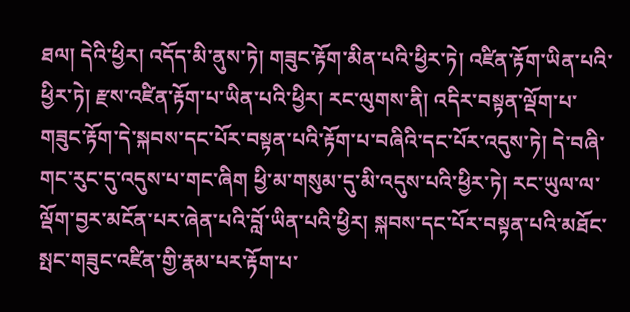ཐལ། དེའི་ཕྱིར། འདོད་མི་ནུས་ཏེ། གཟུང་རྟོག་མིན་པའི་ཕྱིར་ཏེ། འཛིན་རྟོག་ཡིན་པའི་ཕྱིར་ཏེ། རྫས་འཛིན་རྟོག་པ་ཡིན་པའི་ཕྱིར། རང་ལུགས་ནི། འདིར་བསྟན་ལྡོག་པ་གཟུང་རྟོག་དེ་སྐབས་དང་པོར་བསྟན་པའི་རྟོག་པ་བཞིའི་དང་པོར་འདུས་ཏེ། དེ་བཞི་གང་རུང་དུ་འདུས་པ་གང་ཞིག ཕྱི་མ་གསུམ་དུ་མི་འདུས་པའི་ཕྱིར་ཏེ། རང་ཡུལ་ལ་ལྡོག་བྱར་མངོན་པར་ཞེན་པའི་བློ་ཡིན་པའི་ཕྱིར། སྐབས་དང་པོར་བསྟན་པའི་མཐོང་སྤང་གཟུང་འཛིན་གྱི་རྣམ་པར་རྟོག་པ་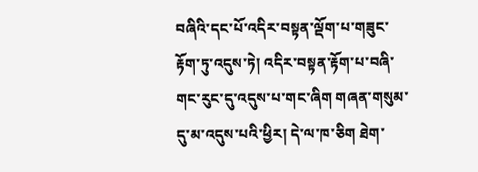བཞིའི་དང་པོ་འདིར་བསྟན་ལྡོག་པ་གཟུང་རྟོག་ཏུ་འདུས་ཏེ། འདིར་བསྟན་རྟོག་པ་བཞི་གང་རུང་དུ་འདུས་པ་གང་ཞིག གཞན་གསུམ་དུ་མ་འདུས་པའི་ཕྱིར། དེ་ལ་ཁ་ཅིག ཐེག་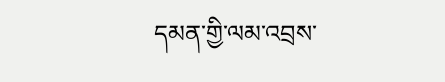དམན་གྱི་ལམ་འབྲས་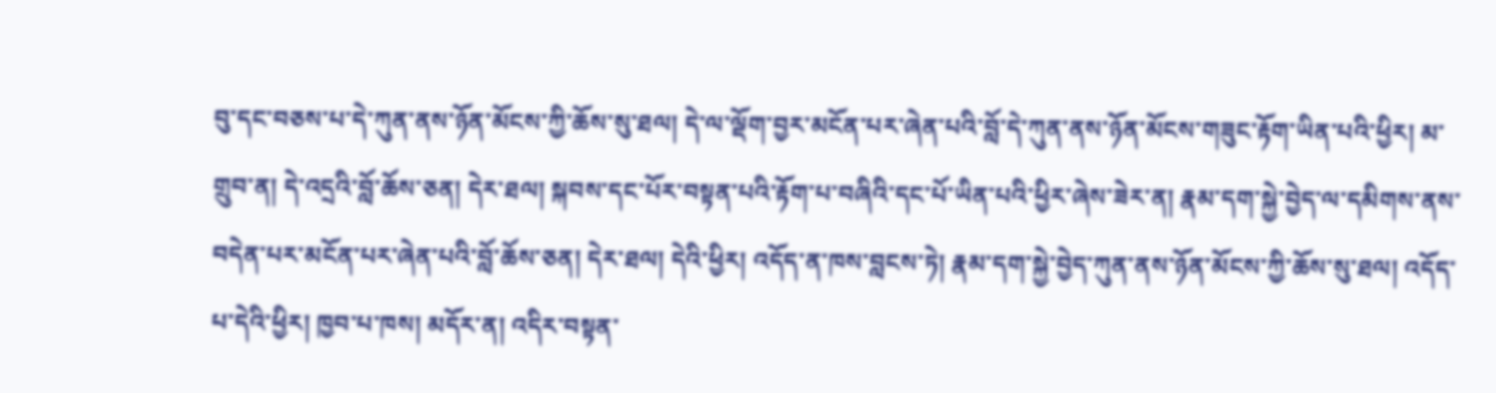བུ་དང་བཅས་པ་དེ་ཀུན་ནས་ཉོན་མོངས་ཀྱི་ཆོས་སུ་ཐལ། དེ་ལ་ལྡོག་བྱར་མངོན་པར་ཞེན་པའི་བློ་དེ་ཀུན་ནས་ཉོན་མོངས་གཟུང་རྟོག་ཡིན་པའི་ཕྱིར། མ་གྲུབ་ན། དེ་འདྲའི་བློ་ཆོས་ཅན། དེར་ཐལ། སྐབས་དང་པོར་བསྟན་པའི་རྟོག་པ་བཞིའི་དང་པོ་ཡིན་པའི་ཕྱིར་ཞེས་ཟེར་ན། རྣམ་དག་སྐྱེ་བྱེད་ལ་དམིགས་ནས་བདེན་པར་མངོན་པར་ཞེན་པའི་བློ་ཆོས་ཅན། དེར་ཐལ། དེའི་ཕྱིར། འདོད་ན་ཁས་བླངས་ཏེ། རྣམ་དག་སྐྱེ་བྱེད་ཀུན་ནས་ཉོན་མོངས་ཀྱི་ཆོས་སུ་ཐལ། འདོད་པ་དེའི་ཕྱིར། ཁྱབ་པ་ཁས། མདོར་ན། འདིར་བསྟན་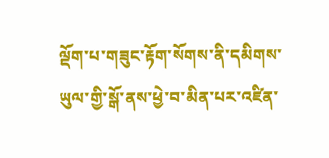ལྡོག་པ་གཟུང་རྟོག་སོགས་ནི་དམིགས་ཡུལ་གྱི་སྒོ་ནས་ཕྱེ་བ་མིན་པར་འཛིན་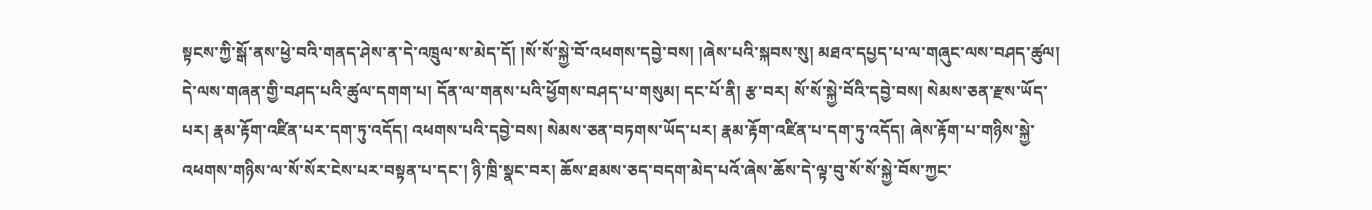སྟངས་ཀྱི་སྒོ་ནས་ཕྱེ་བའི་གནད་ཤེས་ན་དེ་འཁྲུལ་ས་མེད་དོ། །སོ་སོ་སྐྱེ་བོ་འཕགས་དབྱེ་བས། །ཞེས་པའི་སྐབས་སུ། མཐའ་དཔྱད་པ་ལ་གཞུང་ལས་བཤད་ཚུལ། དེ་ལས་གཞན་གྱི་བཤད་པའི་ཚུལ་དགག་པ། དོན་ལ་གནས་པའི་ཕྱོགས་བཤད་པ་གསུམ། དང་པོ་ནི། རྩ་བར། སོ་སོ་སྐྱེ་བོའི་དབྱེ་བས། སེམས་ཅན་རྫས་ཡོད་པར། རྣམ་རྟོག་འཛིན་པར་དག་ཏུ་འདོད། འཕགས་པའི་དབྱེ་བས། སེམས་ཅན་བཏགས་ཡོད་པར། རྣམ་རྟོག་འཛིན་པ་དག་ཏུ་འདོད། ཞེས་རྟོག་པ་གཉིས་སྐྱེ་འཕགས་གཉིས་ལ་སོ་སོར་ངེས་པར་བསྟན་པ་དང་། ཉི་ཁྲི་སྣང་བར། ཆོས་ཐམས་ཅད་བདག་མེད་པའོ་ཞེས་ཆོས་དེ་ལྟ་བུ་སོ་སོ་སྐྱེ་བོས་ཀྱང་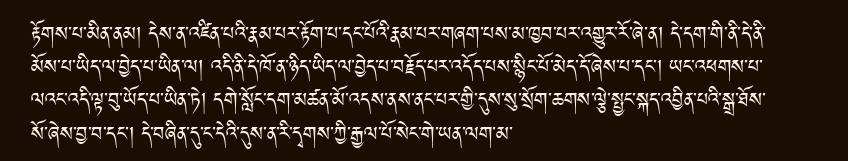རྟོགས་པ་མིན་ནམ། དེས་ན་འཛིན་པའི་རྣམ་པར་རྟོག་པ་དང་པོའི་རྣམ་པར་གཞག་པས་མ་ཁྱབ་པར་འགྱུར་རོ་ཞེ་ན། དེ་དག་གི་ནི་དེ་ནི་མོས་པ་ཡིད་ལ་བྱེད་པ་ཡིན་ལ། འདི་ནི་དེ་ཁོ་ན་ཉིད་ཡིད་ལ་བྱེད་པ་བརྗོད་པར་འདོད་པས་སྙིང་པོ་མེད་དོ་ཞེས་པ་དང་། ཡང་འཕགས་པ་ལའང་འདི་ལྟ་བུ་ཡོད་པ་ཡིན་ཏེ། དགེ་སློང་དག་མཚན་མོ་འདས་ནས་ནང་པར་གྱི་དུས་སུ་སྲོག་ཆགས་ལྕེ་སྤྱང་སྐད་འབྱིན་པའི་སྒྲ་ཐོས་སོ་ཞེས་བྱ་བ་དང་། དེ་བཞིན་དུ་ང་དེའི་དུས་ན་རི་དྭགས་ཀྱི་རྒྱལ་པོ་སེང་གེ་ཡན་ལག་མ་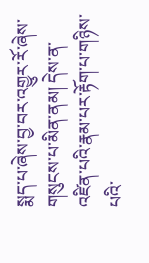སྨད་པ་ཞེས་བྱ་བར་འགྱུར་རོ་ཞེས་གསུངས་པ་མིན་ནམ། དེས་ན་འཛིན་པའི་རྣམ་པར་རྟོག་པ་གཉིས་པའི་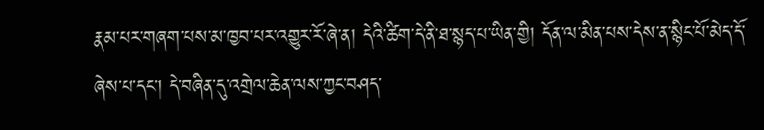རྣམ་པར་གཞག་པས་མ་ཁྱབ་པར་འགྱུར་རོ་ཞེ་ན། དེའི་ཚིག་དེ་ནི་ཐ་སྙད་པ་ཡིན་གྱི། དོན་ལ་མིན་པས་དེས་ན་སྙིང་པོ་མེད་དོ་ཞེས་པ་དང་། དེ་བཞིན་དུ་འགྲེལ་ཆེན་ལས་ཀྱང་བཤད་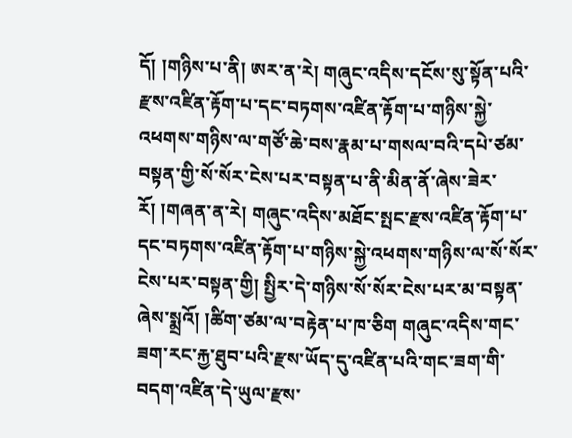དོ། །གཉིས་པ་ནི། ཨར་ན་རེ། གཞུང་འདིས་དངོས་སུ་སྟོན་པའི་རྫས་འཛིན་རྟོག་པ་དང་བཏགས་འཛིན་རྟོག་པ་གཉིས་སྐྱེ་འཕགས་གཉིས་ལ་གཙོ་ཆེ་བས་རྣམ་པ་གསལ་བའི་དཔེ་ཙམ་བསྟན་གྱི་སོ་སོར་ངེས་པར་བསྟན་པ་ནི་མིན་ནོ་ཞེས་ཟེར་རོ། །གཞན་ན་རེ། གཞུང་འདིས་མཐོང་སྤང་རྫས་འཛིན་རྟོག་པ་དང་བཏགས་འཛིན་རྟོག་པ་གཉིས་སྐྱེ་འཕགས་གཉིས་ལ་སོ་སོར་ངེས་པར་བསྟན་གྱི། སྤྱིར་དེ་གཉིས་སོ་སོར་ངེས་པར་མ་བསྟན་ཞེས་སྨྲའོ། །ཚིག་ཙམ་ལ་བརྟེན་པ་ཁ་ཅིག གཞུང་འདིས་གང་ཟག་རང་རྐྱ་ཐུབ་པའི་རྫས་ཡོད་དུ་འཛིན་པའི་གང་ཟག་གི་བདག་འཛིན་དེ་ཡུལ་རྫས་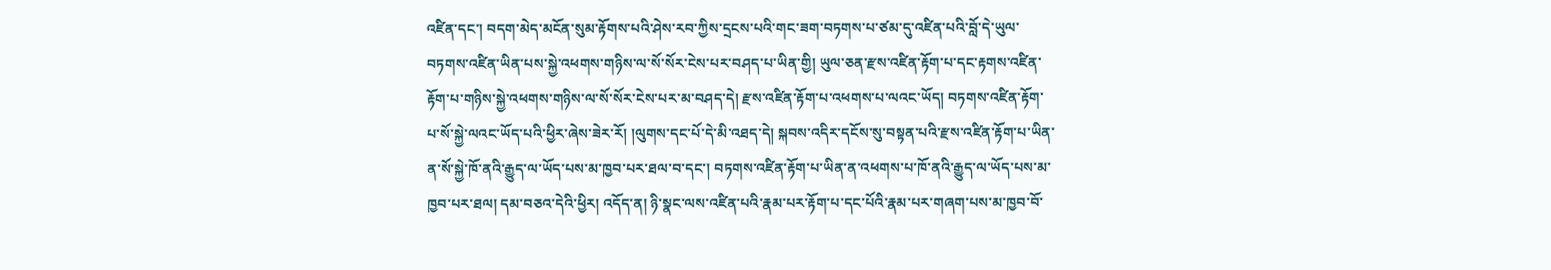འཛིན་དང་། བདག་མེད་མངོན་སུམ་རྟོགས་པའི་ཤེས་རབ་ཀྱིས་དྲངས་པའི་གང་ཟག་བཏགས་པ་ཙམ་དུ་འཛིན་པའི་བློ་དེ་ཡུལ་བཏགས་འཛིན་ཡིན་པས་སྐྱེ་འཕགས་གཉིས་ལ་སོ་སོར་ངེས་པར་བཤད་པ་ཡིན་གྱི། ཡུལ་ཅན་རྫས་འཛིན་རྟོག་པ་དང་རྟགས་འཛིན་རྟོག་པ་གཉིས་སྐྱེ་འཕགས་གཉིས་ལ་སོ་སོར་ངེས་པར་མ་བཤད་དེ། རྫས་འཛིན་རྟོག་པ་འཕགས་པ་ལའང་ཡོད། བཏགས་འཛིན་རྟོག་པ་སོ་སྐྱེ་ལའང་ཡོད་པའི་ཕྱིར་ཞེས་ཟེར་རོ། །ལུགས་དང་པོ་དེ་མི་འཐད་དེ། སྐབས་འདིར་དངོས་སུ་བསྟན་པའི་རྫས་འཛིན་རྟོག་པ་ཡིན་ན་སོ་སྐྱེ་ཁོ་ནའི་རྒྱུད་ལ་ཡོད་པས་མ་ཁྱབ་པར་ཐལ་བ་དང་། བཏགས་འཛིན་རྟོག་པ་ཡིན་ན་འཕགས་པ་ཁོ་ནའི་རྒྱུད་ལ་ཡོད་པས་མ་ཁྱབ་པར་ཐལ། དམ་བཅའ་དེའི་ཕྱིར། འདོད་ན། ཉི་སྣང་ལས་འཛིན་པའི་རྣམ་པར་རྟོག་པ་དང་པོའི་རྣམ་པར་གཞག་པས་མ་ཁྱབ་བོ་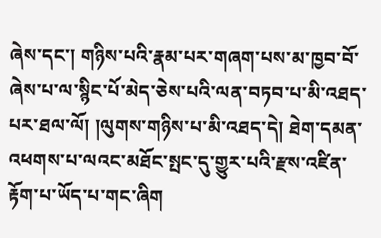ཞེས་དང་། གཉིས་པའི་རྣམ་པར་གཞག་པས་མ་ཁྱབ་བོ་ཞེས་པ་ལ་སྙིང་པོ་མེད་ཅེས་པའི་ལན་བཏབ་པ་མི་འཐད་པར་ཐལ་ལོ། །ལུགས་གཉིས་པ་མི་འཐད་དེ། ཐེག་དམན་འཕགས་པ་ལའང་མཐོང་སྤང་དུ་གྱུར་པའི་རྫས་འཛིན་རྟོག་པ་ཡོད་པ་གང་ཞིག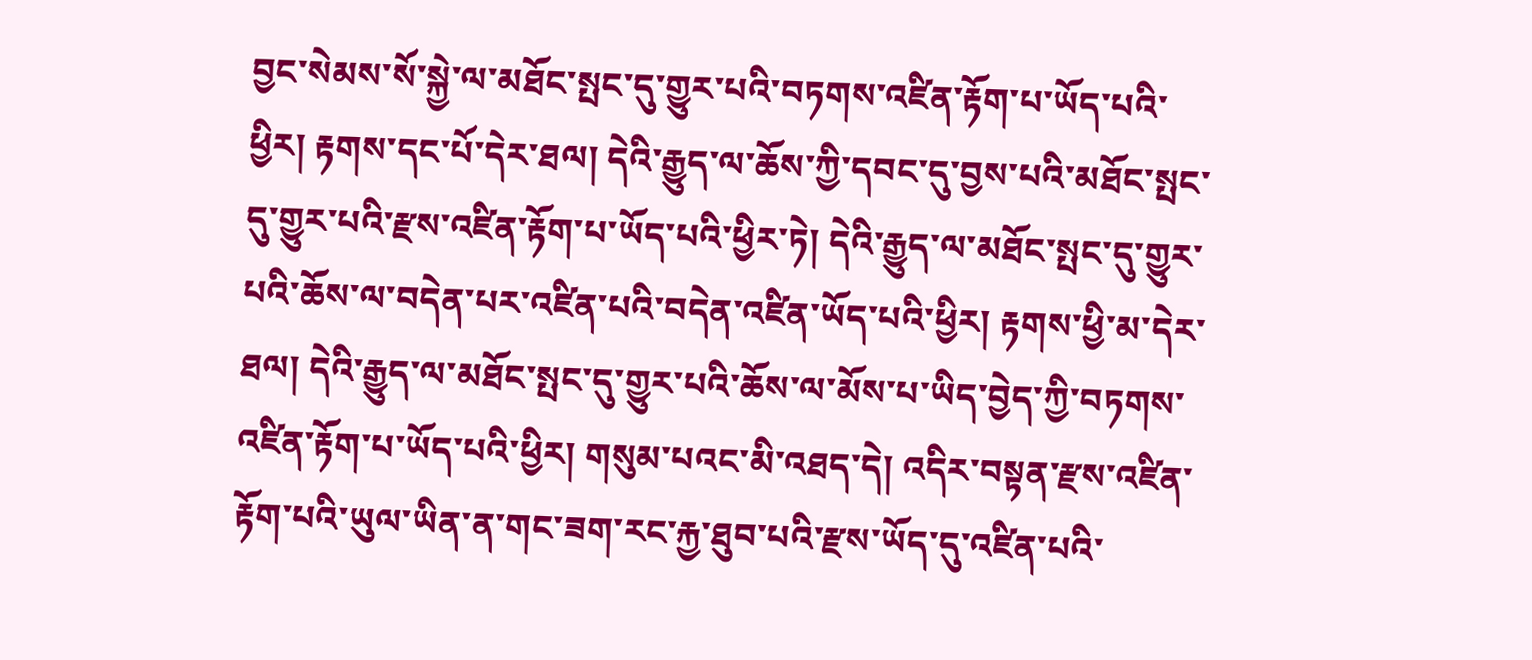བྱང་སེམས་སོ་སྐྱེ་ལ་མཐོང་སྤང་དུ་གྱུར་པའི་བཏགས་འཛིན་རྟོག་པ་ཡོད་པའི་ཕྱིར། རྟགས་དང་པོ་དེར་ཐལ། དེའི་རྒྱུད་ལ་ཆོས་ཀྱི་དབང་དུ་བྱས་པའི་མཐོང་སྤང་དུ་གྱུར་པའི་རྫས་འཛིན་རྟོག་པ་ཡོད་པའི་ཕྱིར་ཏེ། དེའི་རྒྱུད་ལ་མཐོང་སྤང་དུ་གྱུར་པའི་ཆོས་ལ་བདེན་པར་འཛིན་པའི་བདེན་འཛིན་ཡོད་པའི་ཕྱིར། རྟགས་ཕྱི་མ་དེར་ཐལ། དེའི་རྒྱུད་ལ་མཐོང་སྤང་དུ་གྱུར་པའི་ཆོས་ལ་མོས་པ་ཡིད་བྱེད་ཀྱི་བཏགས་འཛིན་རྟོག་པ་ཡོད་པའི་ཕྱིར། གསུམ་པའང་མི་འཐད་དེ། འདིར་བསྟན་རྫས་འཛིན་རྟོག་པའི་ཡུལ་ཡིན་ན་གང་ཟག་རང་རྐྱ་ཐུབ་པའི་རྫས་ཡོད་དུ་འཛིན་པའི་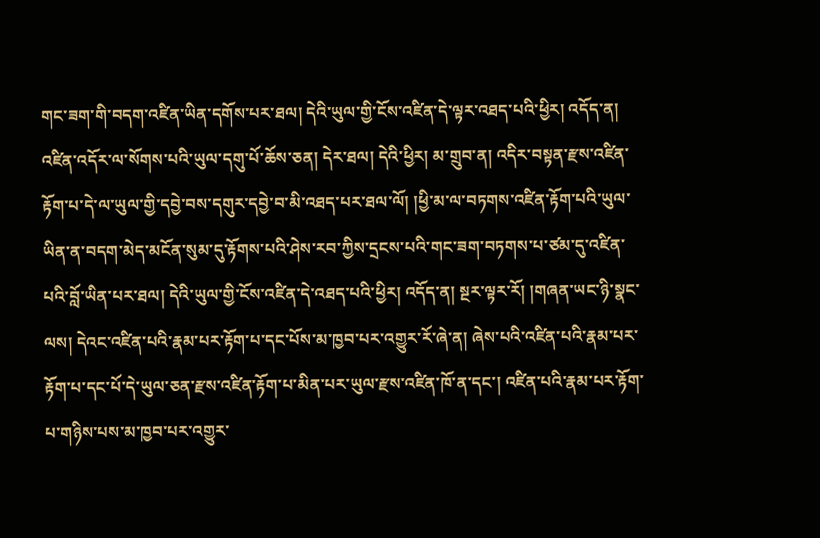གང་ཟག་གི་བདག་འཛིན་ཡིན་དགོས་པར་ཐལ། དེའི་ཡུལ་གྱི་ངོས་འཛིན་དེ་ལྟར་འཐད་པའི་ཕྱིར། འདོད་ན། འཛིན་འདོར་ལ་སོགས་པའི་ཡུལ་དགུ་པོ་ཆོས་ཅན། དེར་ཐལ། དེའི་ཕྱིར། མ་གྲུབ་ན། འདིར་བསྟན་རྫས་འཛིན་རྟོག་པ་དེ་ལ་ཡུལ་གྱི་དབྱེ་བས་དགུར་དབྱེ་བ་མི་འཐད་པར་ཐལ་ལོ། །ཕྱི་མ་ལ་བཏགས་འཛིན་རྟོག་པའི་ཡུལ་ཡིན་ན་བདག་མེད་མངོན་སུམ་དུ་རྟོགས་པའི་ཤེས་རབ་ཀྱིས་དྲངས་པའི་གང་ཟག་བཏགས་པ་ཙམ་དུ་འཛིན་པའི་བློ་ཡིན་པར་ཐལ། དེའི་ཡུལ་གྱི་ངོས་འཛིན་དེ་འཐད་པའི་ཕྱིར། འདོད་ན། སྔར་ལྟར་རོ། །གཞན་ཡང་ཉི་སྣང་ལས། དེའང་འཛིན་པའི་རྣམ་པར་རྟོག་པ་དང་པོས་མ་ཁྱབ་པར་འགྱུར་རོ་ཞེ་ན། ཞེས་པའི་འཛིན་པའི་རྣམ་པར་རྟོག་པ་དང་པོ་དེ་ཡུལ་ཅན་རྫས་འཛིན་རྟོག་པ་མིན་པར་ཡུལ་རྫས་འཛིན་ཁོ་ན་དང་། འཛིན་པའི་རྣམ་པར་རྟོག་པ་གཉིས་པས་མ་ཁྱབ་པར་འགྱུར་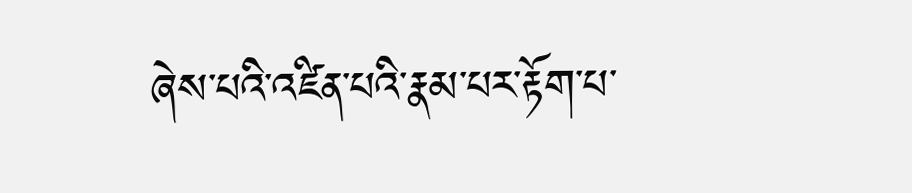ཞེས་པའི་འཛིན་པའི་རྣམ་པར་རྟོག་པ་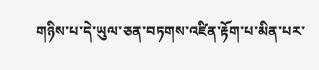གཉིས་པ་དེ་ཡུལ་ཅན་བཏགས་འཛིན་རྟོག་པ་མིན་པར་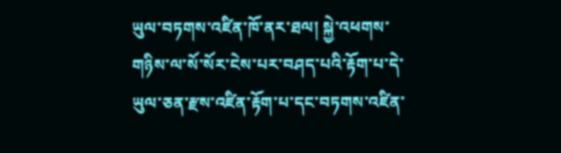ཡུལ་བཏགས་འཛིན་ཁོ་ནར་ཐལ། སྐྱེ་འཕགས་གཉིས་ལ་སོ་སོར་ངེས་པར་བཤད་པའི་རྟོག་པ་དེ་ཡུལ་ཅན་རྫས་འཛིན་རྟོག་པ་དང་བཏགས་འཛིན་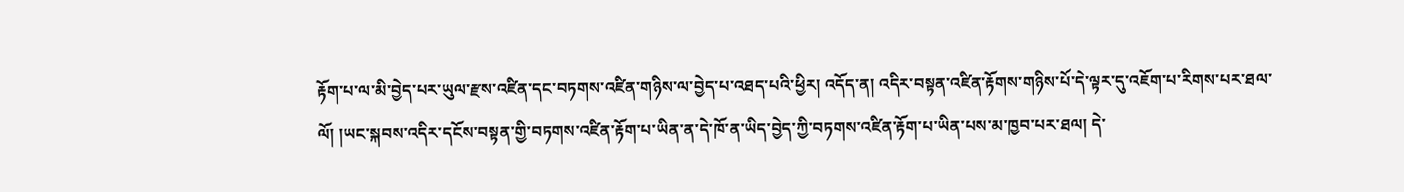རྟོག་པ་ལ་མི་བྱེད་པར་ཡུལ་རྫས་འཛིན་དང་བཏགས་འཛིན་གཉིས་ལ་བྱེད་པ་འཐད་པའི་ཕྱིར། འདོད་ན། འདིར་བསྟན་འཛིན་རྟོགས་གཉིས་པོ་དེ་ལྟར་དུ་འཇོག་པ་རིགས་པར་ཐལ་ལོ། །ཡང་སྐབས་འདིར་དངོས་བསྟན་གྱི་བཏགས་འཛིན་རྟོག་པ་ཡིན་ན་དེ་ཁོ་ན་ཡིད་བྱེད་ཀྱི་བཏགས་འཛིན་རྟོག་པ་ཡིན་པས་མ་ཁྱབ་པར་ཐལ། དེ་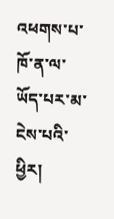འཕགས་པ་ཁོ་ན་ལ་ཡོད་པར་མ་ངེས་པའི་ཕྱིར།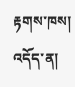རྟགས་ཁས། འདོད་ན།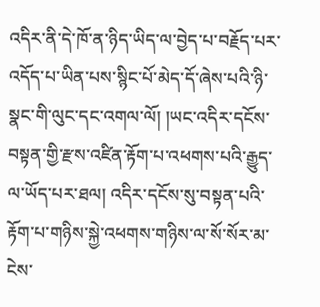འདིར་ནི་དེ་ཁོ་ན་ཉིད་ཡིད་ལ་བྱེད་པ་བརྗོད་པར་འདོད་པ་ཡིན་པས་སྙིང་པོ་མེད་དོ་ཞེས་པའི་ཉི་སྣང་གི་ལུང་དང་འགལ་ལོ། །ཡང་འདིར་དངོས་བསྟན་གྱི་རྫས་འཛིན་རྟོག་པ་འཕགས་པའི་རྒྱུད་ལ་ཡོད་པར་ཐལ། འདིར་དངོས་སུ་བསྟན་པའི་རྟོག་པ་གཉིས་སྐྱེ་འཕགས་གཉིས་ལ་སོ་སོར་མ་ངེས་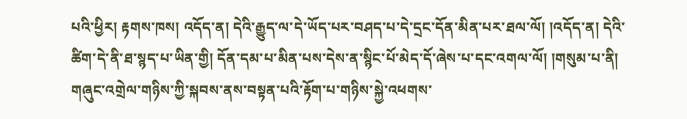པའི་ཕྱིར། རྟགས་ཁས། འདོད་ན། དེའི་རྒྱུད་ལ་དེ་ཡོད་པར་བཤད་པ་དེ་དྲང་དོན་མིན་པར་ཐལ་ལོ། །འདོད་ན། དེའི་ཚིག་དེ་ནི་ཐ་སྙད་པ་ཡིན་གྱི། དོན་དམ་པ་མིན་པས་དེས་ན་སྙིང་པོ་མེད་དོ་ཞེས་པ་དང་འགལ་ལོ། །གསུམ་པ་ནི། གཞུང་འགྲེལ་གཉིས་ཀྱི་སྐབས་ནས་བསྟན་པའི་རྟོག་པ་གཉིས་སྐྱེ་འཕགས་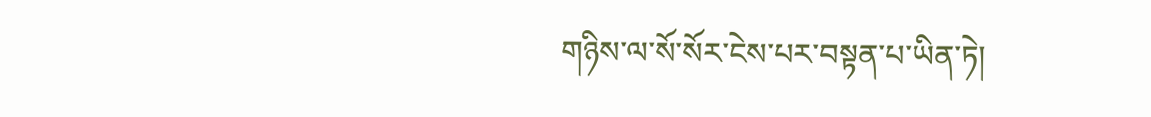གཉིས་ལ་སོ་སོར་ངེས་པར་བསྟན་པ་ཡིན་ཏེ།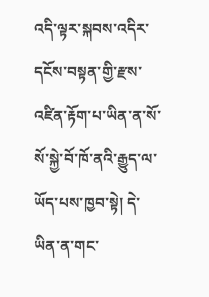འདི་ལྟར་སྐབས་འདིར་དངོས་བསྟན་གྱི་རྫས་འཛིན་རྟོག་པ་ཡིན་ན་སོ་སོ་སྐྱེ་བོ་ཁོ་ནའི་རྒྱུད་ལ་ཡོད་པས་ཁྱབ་སྟེ། དེ་ཡིན་ན་གང་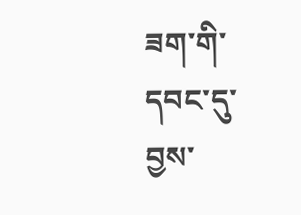ཟག་གི་དབང་དུ་བྱས་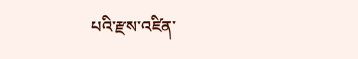པའི་རྫས་འཛིན་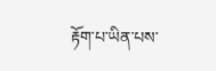རྟོག་པ་ཡིན་པས་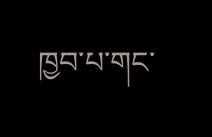ཁྱབ་པ་གང་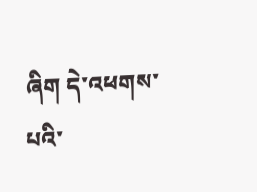ཞིག དེ་འཕགས་པའི་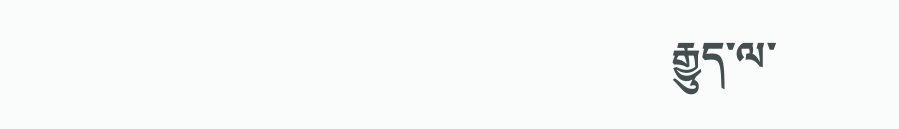རྒྱུད་ལ་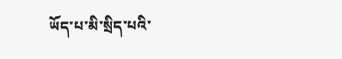ཡོད་པ་མི་སྲིད་པའི་